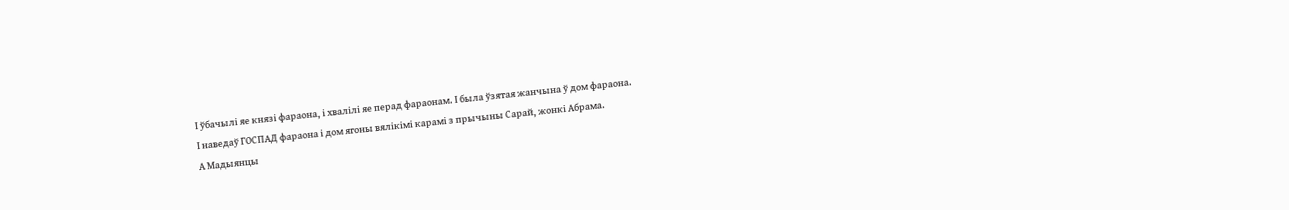І ўбачылі яе князі фараона, і хвалілі яе перад фараонам. І была ўзятая жанчына ў дом фараона.
І наведаў ГОСПАД фараона і дом ягоны вялікімі карамі з прычыны Сарай, жонкі Абрама.
А Мадыянцы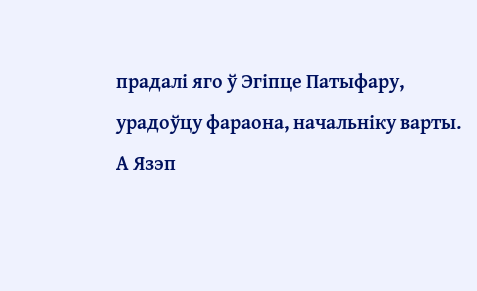прадалі яго ў Эгіпце Патыфару, урадоўцу фараона, начальніку варты.
А Язэп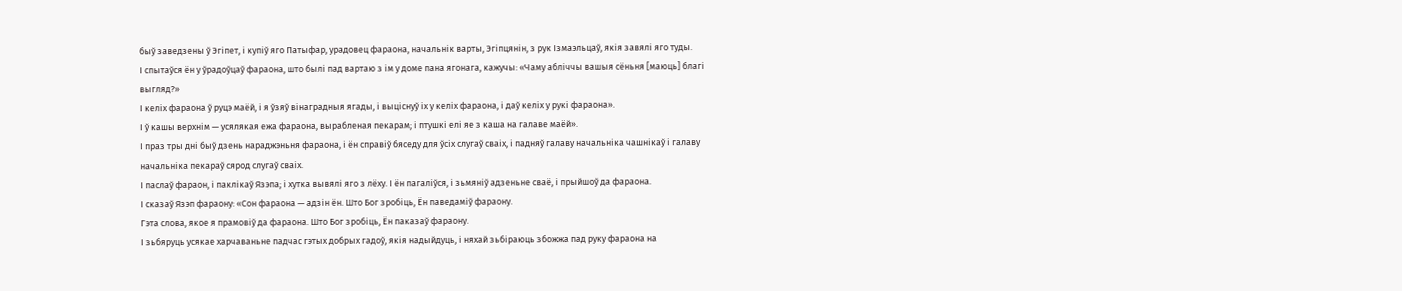быў заведзены ў Эгіпет, і купіў яго Патыфар, урадовец фараона, начальнік варты, Эгіпцянін, з рук Ізмаэльцаў, якія завялі яго туды.
І спытаўся ён у ўрадоўцаў фараона, што былі пад вартаю з ім у доме пана ягонага, кажучы: «Чаму абліччы вашыя сёньня [маюць] благі выгляд?»
І келіх фараона ў руцэ маёй, і я ўзяў вінаградныя ягады, і выціснуў іх у келіх фараона, і даў келіх у рукі фараона».
І ў кашы верхнім — усялякая ежа фараона, вырабленая пекарам; і птушкі елі яе з каша на галаве маёй».
І праз тры дні быў дзень нараджэньня фараона, і ён справіў бяседу для ўсіх слугаў сваіх, і падняў галаву начальніка чашнікаў і галаву начальніка пекараў сярод слугаў сваіх.
І паслаў фараон, і паклікаў Язэпа; і хутка вывялі яго з лёху. І ён пагаліўся, і зьмяніў адзеньне сваё, і прыйшоў да фараона.
І сказаў Язэп фараону: «Сон фараона — адзін ён. Што Бог зробіць, Ён паведаміў фараону.
Гэта слова, якое я прамовіў да фараона. Што Бог зробіць, Ён паказаў фараону.
І зьбяруць усякае харчаваньне падчас гэтых добрых гадоў, якія надыйдуць, і няхай зьбіраюць збожжа пад руку фараона на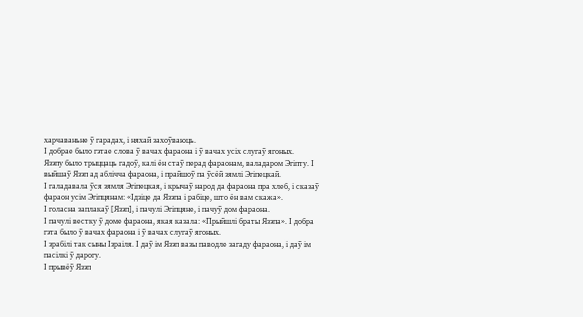харчаваньне ў гарадах, і няхай захоўваюць.
І добрае было гэтае слова ў вачах фараона і ў вачах усіх слугаў ягоных.
Язэпу было трыццаць гадоў, калі ён стаў перад фараонам, валадаром Эгіпту. І выйшаў Язэп ад аблічча фараона, і прайшоў па ўсёй зямлі Эгіпецкай.
І галадавала ўся зямля Эгіпецкая, і крычаў народ да фараона пра хлеб, і сказаў фараон усім Эгіпцянам: «Ідзіце да Язэпа і рабіце, што ён вам скажа».
І голасна заплакаў [Язэп], і пачулі Эгіпцяне, і пачуў дом фараона.
І пачулі вестку ў доме фараона, якая казала: «Прыйшлі браты Язэпа». І добра гэта было ў вачах фараона і ў вачах слугаў ягоных.
І зрабілі так сыны Ізраіля. І даў ім Язэп вазы паводле загаду фараона, і даў ім пасілкі ў дарогу.
І прывёў Язэп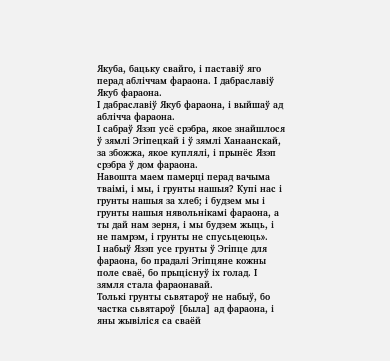Якуба, бацьку свайго, і паставіў яго перад абліччам фараона. І дабраславіў Якуб фараона.
І дабраславіў Якуб фараона, і выйшаў ад аблічча фараона.
І сабраў Язэп усё срэбра, якое знайшлося ў зямлі Эгіпецкай і ў зямлі Ханаанскай, за збожжа, якое куплялі, і прынёс Язэп срэбра ў дом фараона.
Навошта маем памерці перад вачыма тваімі, і мы, і грунты нашыя? Купі нас і грунты нашыя за хлеб; і будзем мы і грунты нашыя нявольнікамі фараона, а ты дай нам зерня, і мы будзем жыць, і не памрэм, і грунты не спусьцеюць».
І набыў Язэп усе грунты ў Эгіпце для фараона, бо прадалі Эгіпцяне кожны поле сваё, бо прыціснуў іх голад. І зямля стала фараонавай.
Толькі грунты сьвятароў не набыў, бо частка сьвятароў [была] ад фараона, і яны жывіліся са сваёй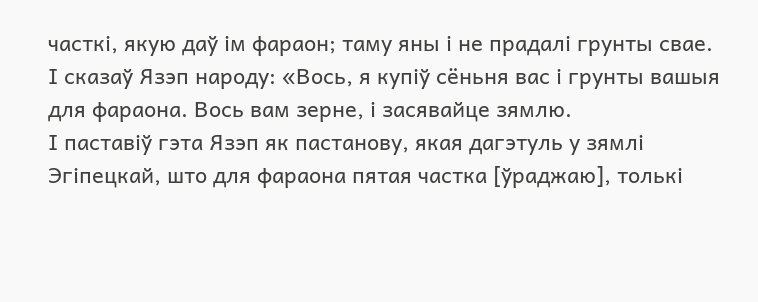часткі, якую даў ім фараон; таму яны і не прадалі грунты свае.
І сказаў Язэп народу: «Вось, я купіў сёньня вас і грунты вашыя для фараона. Вось вам зерне, і засявайце зямлю.
І паставіў гэта Язэп як пастанову, якая дагэтуль у зямлі Эгіпецкай, што для фараона пятая частка [ўраджаю], толькі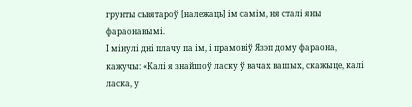грунты сьвятароў [належаць] ім самім, ня сталі яны фараонавымі.
І мінулі дні плачу па ім, і прамовіў Язэп дому фараона, кажучы: «Калі я знайшоў ласку ў вачах вашых, скажыце, калі ласка, у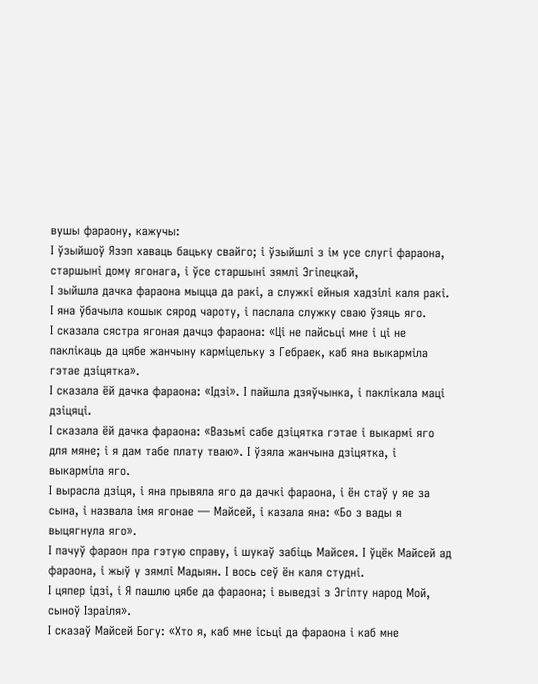вушы фараону, кажучы:
І ўзыйшоў Язэп хаваць бацьку свайго; і ўзыйшлі з ім усе слугі фараона, старшыні дому ягонага, і ўсе старшыні зямлі Эгіпецкай,
І зыйшла дачка фараона мыцца да ракі, а служкі ейныя хадзілі каля ракі. І яна ўбачыла кошык сярод чароту, і паслала служку сваю ўзяць яго.
І сказала сястра ягоная дачцэ фараона: «Ці не пайсьці мне і ці не паклікаць да цябе жанчыну карміцельку з Гебраек, каб яна выкарміла гэтае дзіцятка».
І сказала ёй дачка фараона: «Ідзі». І пайшла дзяўчынка, і паклікала маці дзіцяці.
І сказала ёй дачка фараона: «Вазьмі сабе дзіцятка гэтае і выкармі яго для мяне; і я дам табе плату тваю». І ўзяла жанчына дзіцятка, і выкарміла яго.
І вырасла дзіця, і яна прывяла яго да дачкі фараона, і ён стаў у яе за сына, і назвала імя ягонае — Майсей, і казала яна: «Бо з вады я выцягнула яго».
І пачуў фараон пра гэтую справу, і шукаў забіць Майсея. І ўцёк Майсей ад фараона, і жыў у зямлі Мадыян. І вось сеў ён каля студні.
І цяпер ідзі, і Я пашлю цябе да фараона; і выведзі з Эгіпту народ Мой, сыноў Ізраіля».
І сказаў Майсей Богу: «Хто я, каб мне ісьці да фараона і каб мне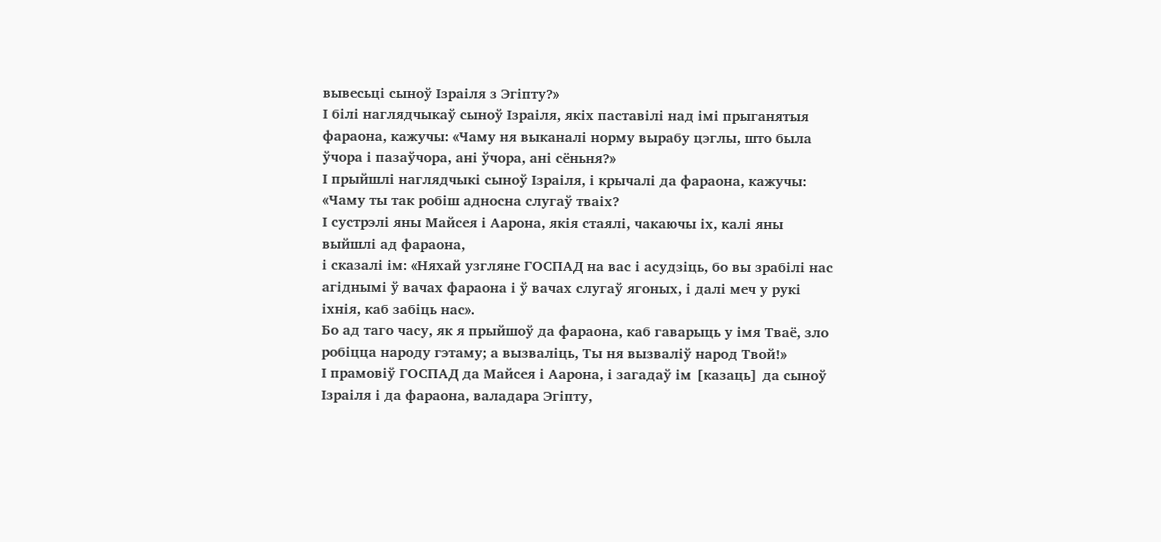вывесьці сыноў Ізраіля з Эгіпту?»
І білі наглядчыкаў сыноў Ізраіля, якіх паставілі над імі прыганятыя фараона, кажучы: «Чаму ня выканалі норму вырабу цэглы, што была ўчора і пазаўчора, ані ўчора, ані сёньня?»
І прыйшлі наглядчыкі сыноў Ізраіля, і крычалі да фараона, кажучы: «Чаму ты так робіш адносна слугаў тваіх?
І сустрэлі яны Майсея і Аарона, якія стаялі, чакаючы іх, калі яны выйшлі ад фараона,
і сказалі ім: «Няхай узгляне ГОСПАД на вас і асудзіць, бо вы зрабілі нас агіднымі ў вачах фараона і ў вачах слугаў ягоных, і далі меч у рукі іхнія, каб забіць нас».
Бо ад таго часу, як я прыйшоў да фараона, каб гаварыць у імя Тваё, зло робіцца народу гэтаму; а вызваліць, Ты ня вызваліў народ Твой!»
І прамовіў ГОСПАД да Майсея і Аарона, і загадаў ім [казаць] да сыноў Ізраіля і да фараона, валадара Эгіпту,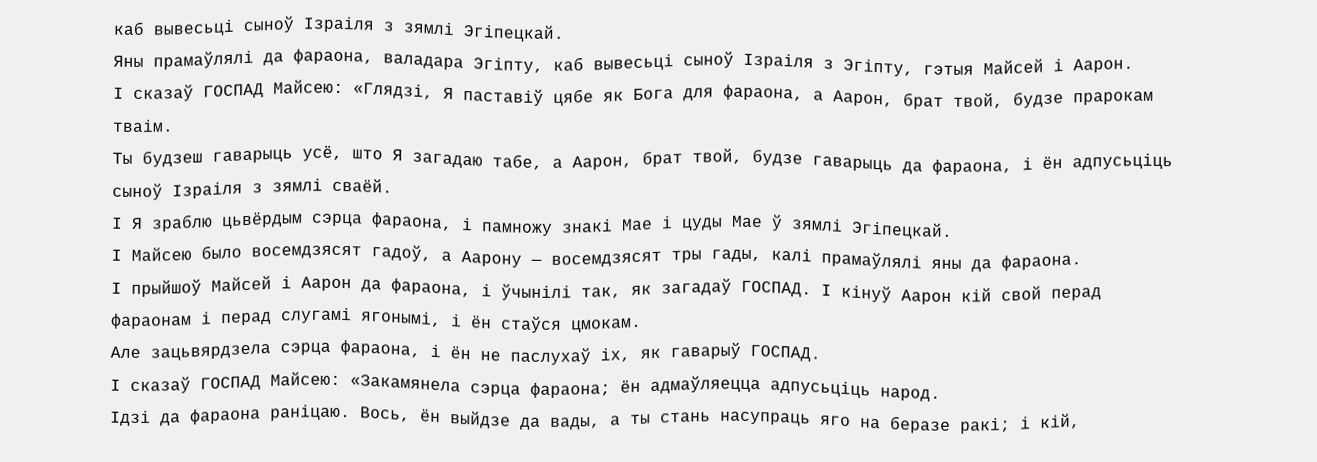каб вывесьці сыноў Ізраіля з зямлі Эгіпецкай.
Яны прамаўлялі да фараона, валадара Эгіпту, каб вывесьці сыноў Ізраіля з Эгіпту, гэтыя Майсей і Аарон.
І сказаў ГОСПАД Майсею: «Глядзі, Я паставіў цябе як Бога для фараона, а Аарон, брат твой, будзе прарокам тваім.
Ты будзеш гаварыць усё, што Я загадаю табе, а Аарон, брат твой, будзе гаварыць да фараона, і ён адпусьціць сыноў Ізраіля з зямлі сваёй.
І Я зраблю цьвёрдым сэрца фараона, і памножу знакі Мае і цуды Мае ў зямлі Эгіпецкай.
І Майсею было восемдзясят гадоў, а Аарону — восемдзясят тры гады, калі прамаўлялі яны да фараона.
І прыйшоў Майсей і Аарон да фараона, і ўчынілі так, як загадаў ГОСПАД. І кінуў Аарон кій свой перад фараонам і перад слугамі ягонымі, і ён стаўся цмокам.
Але зацьвярдзела сэрца фараона, і ён не паслухаў іх, як гаварыў ГОСПАД.
І сказаў ГОСПАД Майсею: «Закамянела сэрца фараона; ён адмаўляецца адпусьціць народ.
Ідзі да фараона раніцаю. Вось, ён выйдзе да вады, а ты стань насупраць яго на беразе ракі; і кій,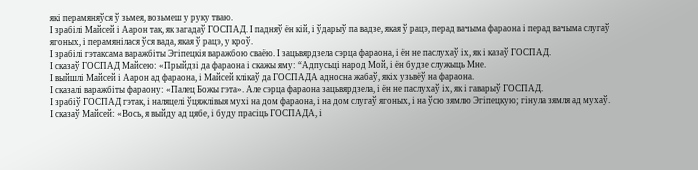які перамяняўся ў зьмея, возьмеш у руку тваю.
І зрабілі Майсей і Аарон так, як загадаў ГОСПАД. І падняў ён кій, і ўдарыў па вадзе, якая ў рацэ, перад вачыма фараона і перад вачыма слугаў ягоных, і перамянілася ўся вада, якая ў рацэ, у кроў.
І зрабілі гэтаксама варажбіты Эгіпецкія варажбою сваёю. І зацьвярдзела сэрца фараона, і ён не паслухаў іх, як і казаў ГОСПАД.
І сказаў ГОСПАД Майсею: «Прыйдзі да фараона і скажы яму: “Адпусьці народ Мой, і ён будзе служыць Мне.
І выйшлі Майсей і Аарон ад фараона, і Майсей клікаў да ГОСПАДА адносна жабаў, якіх узьвёў на фараона.
І сказалі варажбіты фараону: «Палец Божы гэта». Але сэрца фараона зацьвярдзела, і ён не паслухаў іх, як і гаварыў ГОСПАД.
І зрабіў ГОСПАД гэтак, і наляцелі ўцяжлівыя мухі на дом фараона, і на дом слугаў ягоных, і на ўсю зямлю Эгіпецкую; гінула зямля ад мухаў.
І сказаў Майсей: «Вось, я выйду ад цябе, і буду прасіць ГОСПАДА, і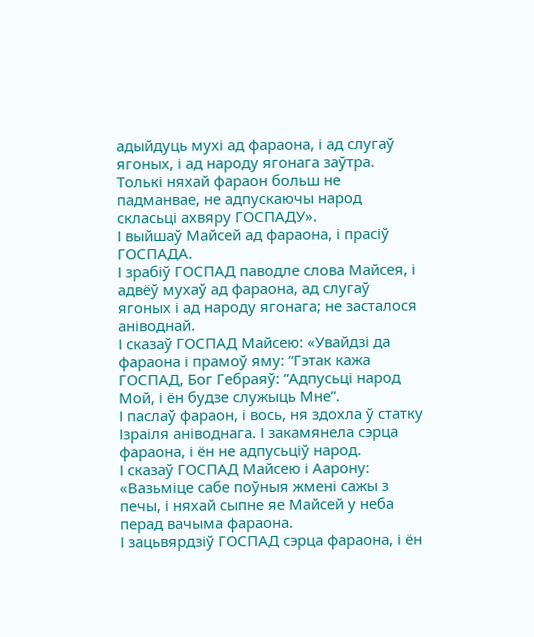адыйдуць мухі ад фараона, і ад слугаў ягоных, і ад народу ягонага заўтра. Толькі няхай фараон больш не падманвае, не адпускаючы народ скласьці ахвяру ГОСПАДУ».
І выйшаў Майсей ад фараона, і прасіў ГОСПАДА.
І зрабіў ГОСПАД паводле слова Майсея, і адвёў мухаў ад фараона, ад слугаў ягоных і ад народу ягонага; не засталося аніводнай.
І сказаў ГОСПАД Майсею: «Увайдзі да фараона і прамоў яму: “Гэтак кажа ГОСПАД, Бог Гебраяў: “Адпусьці народ Мой, і ён будзе служыць Мне”.
І паслаў фараон, і вось, ня здохла ў статку Ізраіля аніводнага. І закамянела сэрца фараона, і ён не адпусьціў народ.
І сказаў ГОСПАД Майсею і Аарону: «Вазьміце сабе поўныя жмені сажы з печы, і няхай сыпне яе Майсей у неба перад вачыма фараона.
І зацьвярдзіў ГОСПАД сэрца фараона, і ён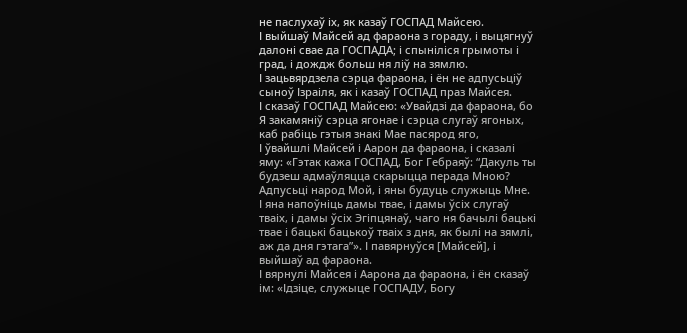не паслухаў іх, як казаў ГОСПАД Майсею.
І выйшаў Майсей ад фараона з гораду, і выцягнуў далоні свае да ГОСПАДА; і спыніліся грымоты і град, і дождж больш ня ліў на зямлю.
І зацьвярдзела сэрца фараона, і ён не адпусьціў сыноў Ізраіля, як і казаў ГОСПАД праз Майсея.
І сказаў ГОСПАД Майсею: «Увайдзі да фараона, бо Я закамяніў сэрца ягонае і сэрца слугаў ягоных, каб рабіць гэтыя знакі Мае пасярод яго,
І ўвайшлі Майсей і Аарон да фараона, і сказалі яму: «Гэтак кажа ГОСПАД, Бог Гебраяў: “Дакуль ты будзеш адмаўляцца скарыцца перада Мною? Адпусьці народ Мой, і яны будуць служыць Мне.
І яна напоўніць дамы твае, і дамы ўсіх слугаў тваіх, і дамы ўсіх Эгіпцянаў, чаго ня бачылі бацькі твае і бацькі бацькоў тваіх з дня, як былі на зямлі, аж да дня гэтага”». І павярнуўся [Майсей], і выйшаў ад фараона.
І вярнулі Майсея і Аарона да фараона, і ён сказаў ім: «Ідзіце, служыце ГОСПАДУ, Богу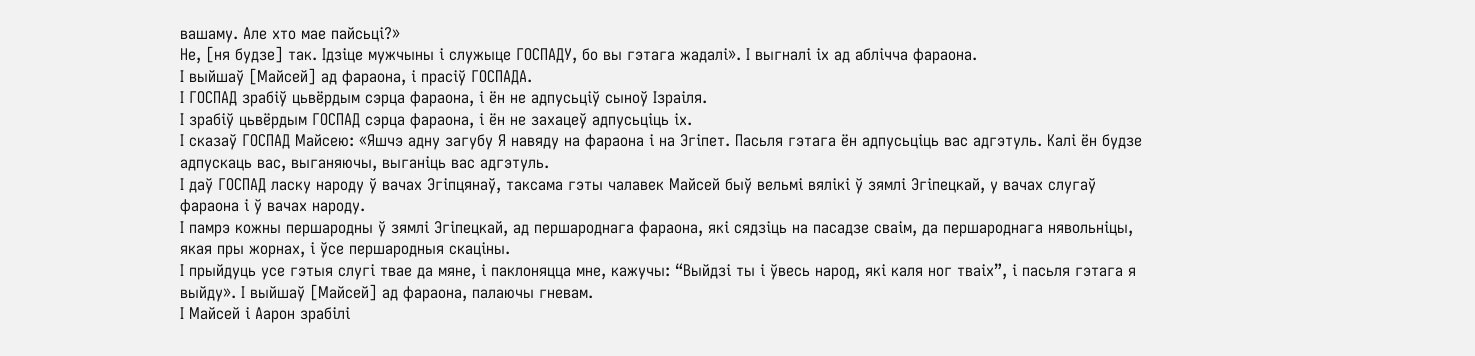вашаму. Але хто мае пайсьці?»
Не, [ня будзе] так. Ідзіце мужчыны і служыце ГОСПАДУ, бо вы гэтага жадалі». І выгналі іх ад аблічча фараона.
І выйшаў [Майсей] ад фараона, і прасіў ГОСПАДА.
І ГОСПАД зрабіў цьвёрдым сэрца фараона, і ён не адпусьціў сыноў Ізраіля.
І зрабіў цьвёрдым ГОСПАД сэрца фараона, і ён не захацеў адпусьціць іх.
І сказаў ГОСПАД Майсею: «Яшчэ адну загубу Я навяду на фараона і на Эгіпет. Пасьля гэтага ён адпусьціць вас адгэтуль. Калі ён будзе адпускаць вас, выганяючы, выганіць вас адгэтуль.
І даў ГОСПАД ласку народу ў вачах Эгіпцянаў, таксама гэты чалавек Майсей быў вельмі вялікі ў зямлі Эгіпецкай, у вачах слугаў фараона і ў вачах народу.
І памрэ кожны першародны ў зямлі Эгіпецкай, ад першароднага фараона, які сядзіць на пасадзе сваім, да першароднага нявольніцы, якая пры жорнах, і ўсе першародныя скаціны.
І прыйдуць усе гэтыя слугі твае да мяне, і паклоняцца мне, кажучы: “Выйдзі ты і ўвесь народ, які каля ног тваіх”, і пасьля гэтага я выйду». І выйшаў [Майсей] ад фараона, палаючы гневам.
І Майсей і Аарон зрабілі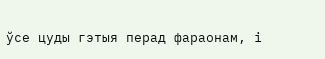ўсе цуды гэтыя перад фараонам, і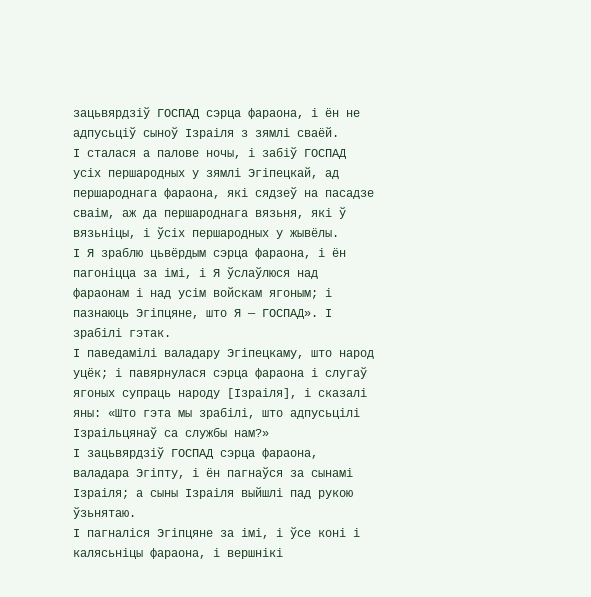зацьвярдзіў ГОСПАД сэрца фараона, і ён не адпусьціў сыноў Ізраіля з зямлі сваёй.
І сталася а палове ночы, і забіў ГОСПАД усіх першародных у зямлі Эгіпецкай, ад першароднага фараона, які сядзеў на пасадзе сваім, аж да першароднага вязьня, які ў вязьніцы, і ўсіх першародных у жывёлы.
І Я зраблю цьвёрдым сэрца фараона, і ён пагоніцца за імі, і Я ўслаўлюся над фараонам і над усім войскам ягоным; і пазнаюць Эгіпцяне, што Я — ГОСПАД». І зрабілі гэтак.
І паведамілі валадару Эгіпецкаму, што народ уцёк; і павярнулася сэрца фараона і слугаў ягоных супраць народу [Ізраіля], і сказалі яны: «Што гэта мы зрабілі, што адпусьцілі Ізраільцянаў са службы нам?»
І зацьвярдзіў ГОСПАД сэрца фараона, валадара Эгіпту, і ён пагнаўся за сынамі Ізраіля; а сыны Ізраіля выйшлі пад рукою ўзьнятаю.
І пагналіся Эгіпцяне за імі, і ўсе коні і калясьніцы фараона, і вершнікі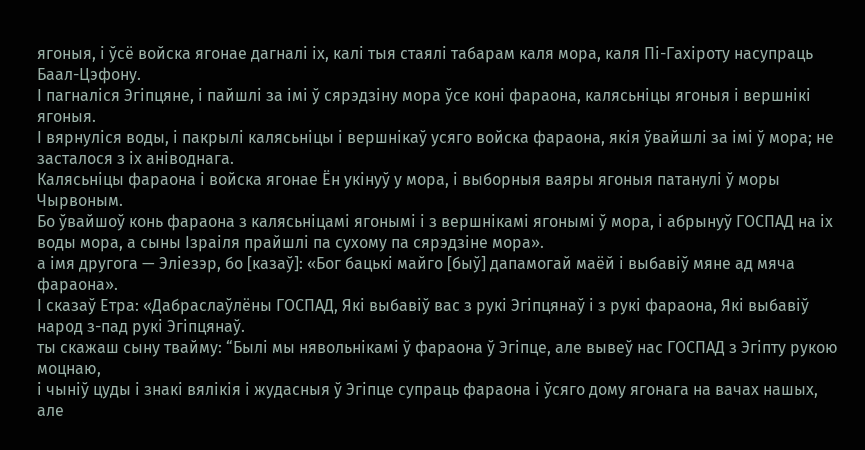ягоныя, і ўсё войска ягонае дагналі іх, калі тыя стаялі табарам каля мора, каля Пі-Гахіроту насупраць Баал-Цэфону.
І пагналіся Эгіпцяне, і пайшлі за імі ў сярэдзіну мора ўсе коні фараона, калясьніцы ягоныя і вершнікі ягоныя.
І вярнуліся воды, і пакрылі калясьніцы і вершнікаў усяго войска фараона, якія ўвайшлі за імі ў мора; не засталося з іх аніводнага.
Калясьніцы фараона і войска ягонае Ён укінуў у мора, і выборныя ваяры ягоныя патанулі ў моры Чырвоным.
Бо ўвайшоў конь фараона з калясьніцамі ягонымі і з вершнікамі ягонымі ў мора, і абрынуў ГОСПАД на іх воды мора, а сыны Ізраіля прайшлі па сухому па сярэдзіне мора».
а імя другога — Эліезэр, бо [казаў]: «Бог бацькі майго [быў] дапамогай маёй і выбавіў мяне ад мяча фараона».
І сказаў Етра: «Дабраслаўлёны ГОСПАД, Які выбавіў вас з рукі Эгіпцянаў і з рукі фараона, Які выбавіў народ з-пад рукі Эгіпцянаў.
ты скажаш сыну твайму: “Былі мы нявольнікамі ў фараона ў Эгіпце, але вывеў нас ГОСПАД з Эгіпту рукою моцнаю,
і чыніў цуды і знакі вялікія і жудасныя ў Эгіпце супраць фараона і ўсяго дому ягонага на вачах нашых,
але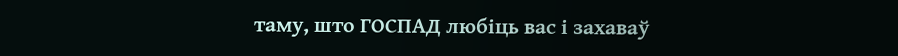таму, што ГОСПАД любіць вас і захаваў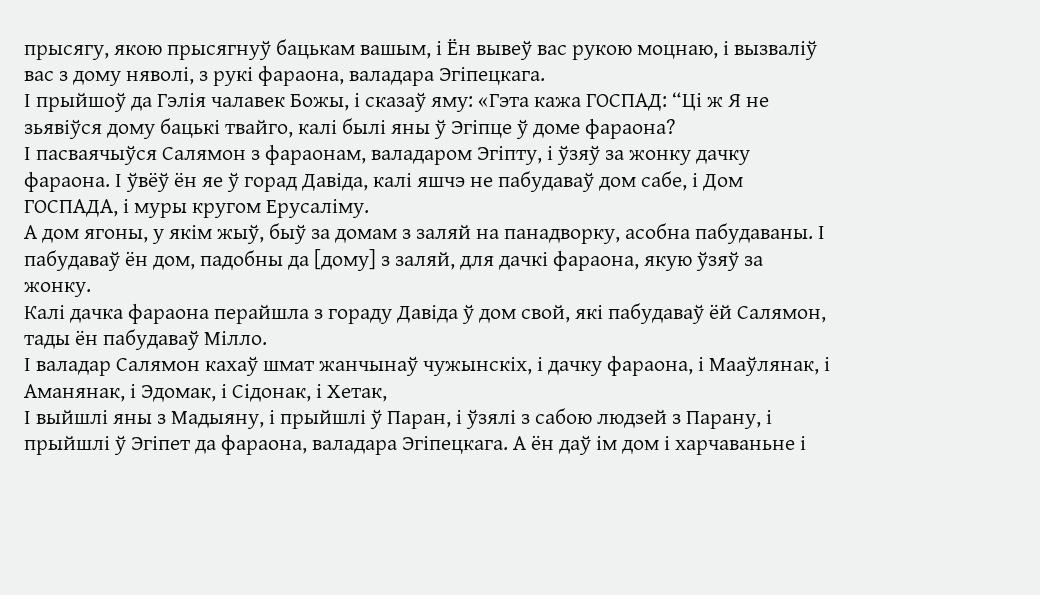прысягу, якою прысягнуў бацькам вашым, і Ён вывеў вас рукою моцнаю, і вызваліў вас з дому няволі, з рукі фараона, валадара Эгіпецкага.
І прыйшоў да Гэлія чалавек Божы, і сказаў яму: «Гэта кажа ГОСПАД: “Ці ж Я не зьявіўся дому бацькі твайго, калі былі яны ў Эгіпце ў доме фараона?
І пасваячыўся Салямон з фараонам, валадаром Эгіпту, і ўзяў за жонку дачку фараона. І ўвёў ён яе ў горад Давіда, калі яшчэ не пабудаваў дом сабе, і Дом ГОСПАДА, і муры кругом Ерусаліму.
А дом ягоны, у якім жыў, быў за домам з заляй на панадворку, асобна пабудаваны. І пабудаваў ён дом, падобны да [дому] з заляй, для дачкі фараона, якую ўзяў за жонку.
Калі дачка фараона перайшла з гораду Давіда ў дом свой, які пабудаваў ёй Салямон, тады ён пабудаваў Мілло.
І валадар Салямон кахаў шмат жанчынаў чужынскіх, і дачку фараона, і Мааўлянак, і Аманянак, і Эдомак, і Сідонак, і Хетак,
І выйшлі яны з Мадыяну, і прыйшлі ў Паран, і ўзялі з сабою людзей з Парану, і прыйшлі ў Эгіпет да фараона, валадара Эгіпецкага. А ён даў ім дом і харчаваньне і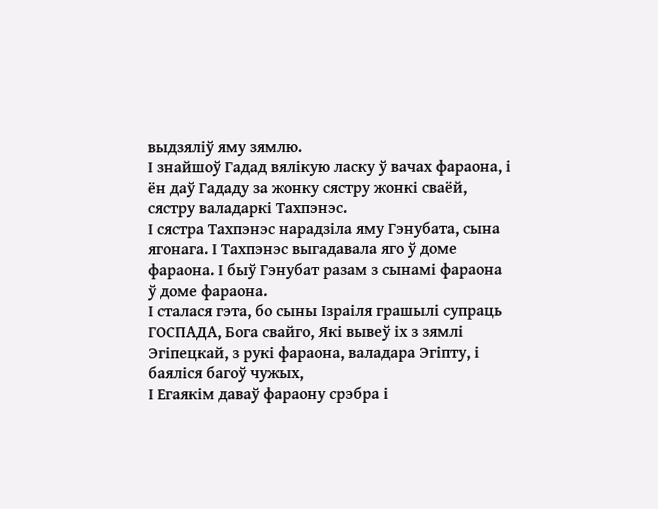выдзяліў яму зямлю.
І знайшоў Гадад вялікую ласку ў вачах фараона, і ён даў Гададу за жонку сястру жонкі сваёй, сястру валадаркі Тахпэнэс.
І сястра Тахпэнэс нарадзіла яму Гэнубата, сына ягонага. І Тахпэнэс выгадавала яго ў доме фараона. І быў Гэнубат разам з сынамі фараона ў доме фараона.
І сталася гэта, бо сыны Ізраіля грашылі супраць ГОСПАДА, Бога свайго, Які вывеў іх з зямлі Эгіпецкай, з рукі фараона, валадара Эгіпту, і баяліся багоў чужых,
І Егаякім даваў фараону срэбра і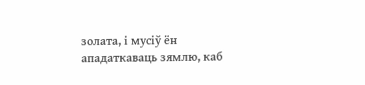золата, і мусіў ён ападаткаваць зямлю, каб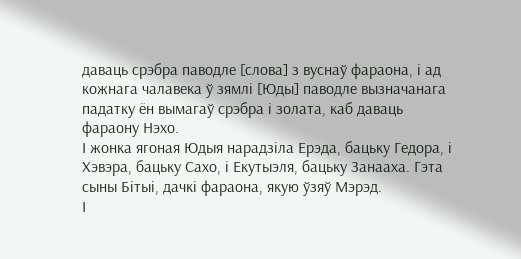даваць срэбра паводле [слова] з вуснаў фараона, і ад кожнага чалавека ў зямлі [Юды] паводле вызначанага падатку ён вымагаў срэбра і золата, каб даваць фараону Нэхо.
І жонка ягоная Юдыя нарадзіла Ерэда, бацьку Гедора, і Хэвэра, бацьку Сахо, і Екутыэля, бацьку Занааха. Гэта сыны Бітыі, дачкі фараона, якую ўзяў Мэрэд.
І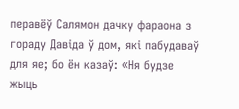перавёў Салямон дачку фараона з гораду Давіда ў дом, які пабудаваў для яе; бо ён казаў: «Ня будзе жыць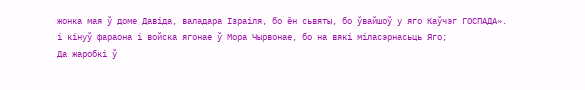жонка мая ў доме Давіда, валадара Ізраіля, бо ён сьвяты, бо ўвайшоў у яго Каўчэг ГОСПАДА».
і кінуў фараона і войска ягонае ў Мора Чырвонае, бо на вякі міласэрнасьць Яго;
Да жаробкі ў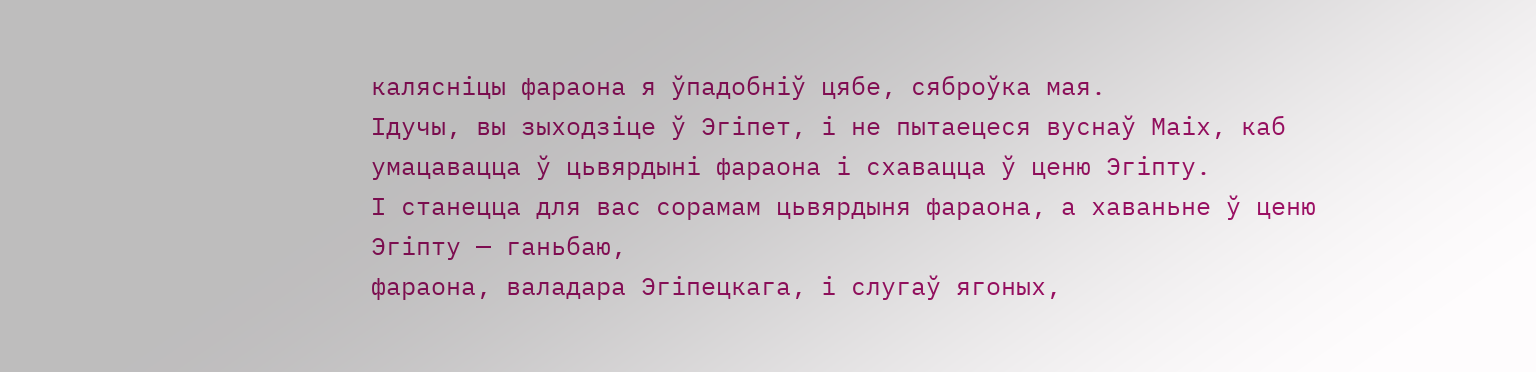калясніцы фараона я ўпадобніў цябе, сяброўка мая.
Ідучы, вы зыходзіце ў Эгіпет, і не пытаецеся вуснаў Маіх, каб умацавацца ў цьвярдыні фараона і схавацца ў ценю Эгіпту.
І станецца для вас сорамам цьвярдыня фараона, а хаваньне ў ценю Эгіпту — ганьбаю,
фараона, валадара Эгіпецкага, і слугаў ягоных,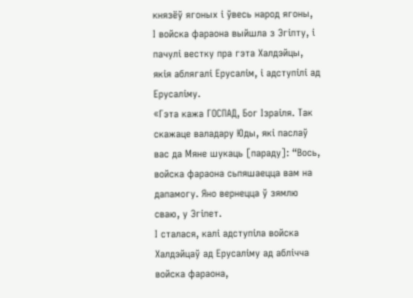князёў ягоных і ўвесь народ ягоны,
І войска фараона выйшла з Эгіпту, і пачулі вестку пра гэта Халдэйцы, якія аблягалі Ерусалім, і адступілі ад Ерусаліму.
«Гэта кажа ГОСПАД, Бог Ізраіля. Так скажаце валадару Юды, які паслаў вас да Мяне шукаць [параду]: “Вось, войска фараона сьпяшаецца вам на дапамогу. Яно вернецца ў зямлю сваю, у Эгіпет.
І сталася, калі адступіла войска Халдэйцаў ад Ерусаліму ад аблічча войска фараона,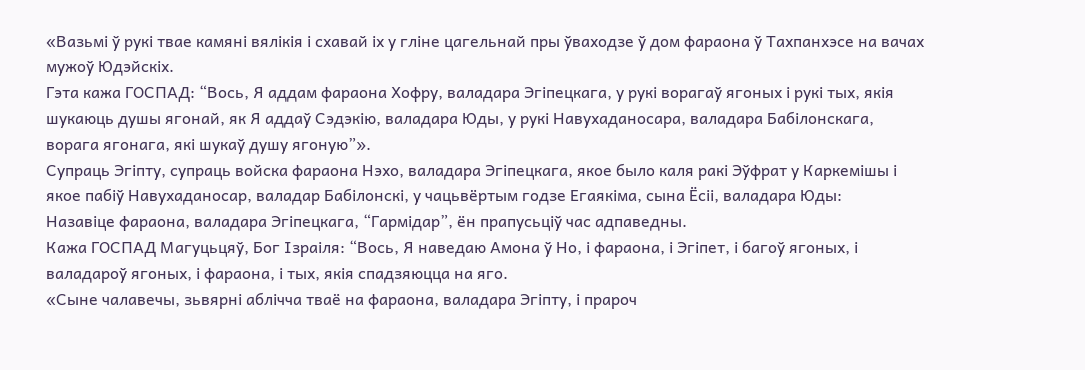«Вазьмі ў рукі твае камяні вялікія і схавай іх у гліне цагельнай пры ўваходзе ў дом фараона ў Тахпанхэсе на вачах мужоў Юдэйскіх.
Гэта кажа ГОСПАД: “Вось, Я аддам фараона Хофру, валадара Эгіпецкага, у рукі ворагаў ягоных і рукі тых, якія шукаюць душы ягонай, як Я аддаў Сэдэкію, валадара Юды, у рукі Навухаданосара, валадара Бабілонскага, ворага ягонага, які шукаў душу ягоную”».
Супраць Эгіпту, супраць войска фараона Нэхо, валадара Эгіпецкага, якое было каля ракі Эўфрат у Каркемішы і якое пабіў Навухаданосар, валадар Бабілонскі, у чацьвёртым годзе Егаякіма, сына Ёсіі, валадара Юды:
Назавіце фараона, валадара Эгіпецкага, “Гармідар”, ён прапусьціў час адпаведны.
Кажа ГОСПАД Магуцьцяў, Бог Ізраіля: “Вось, Я наведаю Амона ў Но, і фараона, і Эгіпет, і багоў ягоных, і валадароў ягоных, і фараона, і тых, якія спадзяюцца на яго.
«Сыне чалавечы, зьвярні аблічча тваё на фараона, валадара Эгіпту, і прароч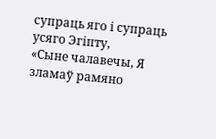супраць яго і супраць усяго Эгіпту,
«Сыне чалавечы, Я зламаў рамяно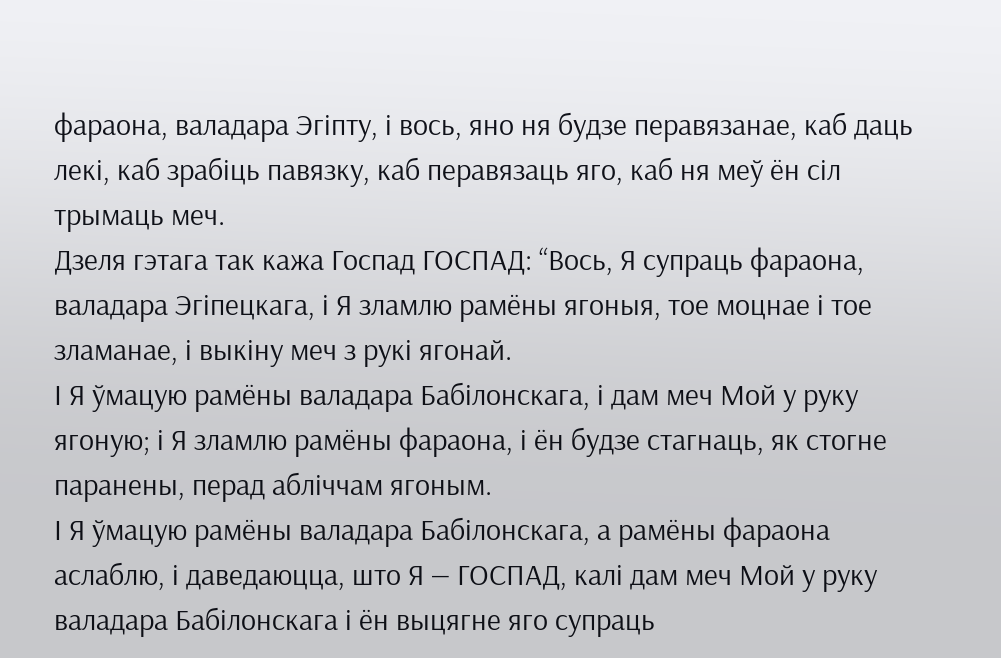фараона, валадара Эгіпту, і вось, яно ня будзе перавязанае, каб даць лекі, каб зрабіць павязку, каб перавязаць яго, каб ня меў ён сіл трымаць меч.
Дзеля гэтага так кажа Госпад ГОСПАД: “Вось, Я супраць фараона, валадара Эгіпецкага, і Я зламлю рамёны ягоныя, тое моцнае і тое зламанае, і выкіну меч з рукі ягонай.
І Я ўмацую рамёны валадара Бабілонскага, і дам меч Мой у руку ягоную; і Я зламлю рамёны фараона, і ён будзе стагнаць, як стогне паранены, перад абліччам ягоным.
І Я ўмацую рамёны валадара Бабілонскага, а рамёны фараона аслаблю, і даведаюцца, што Я — ГОСПАД, калі дам меч Мой у руку валадара Бабілонскага і ён выцягне яго супраць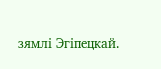зямлі Эгіпецкай.